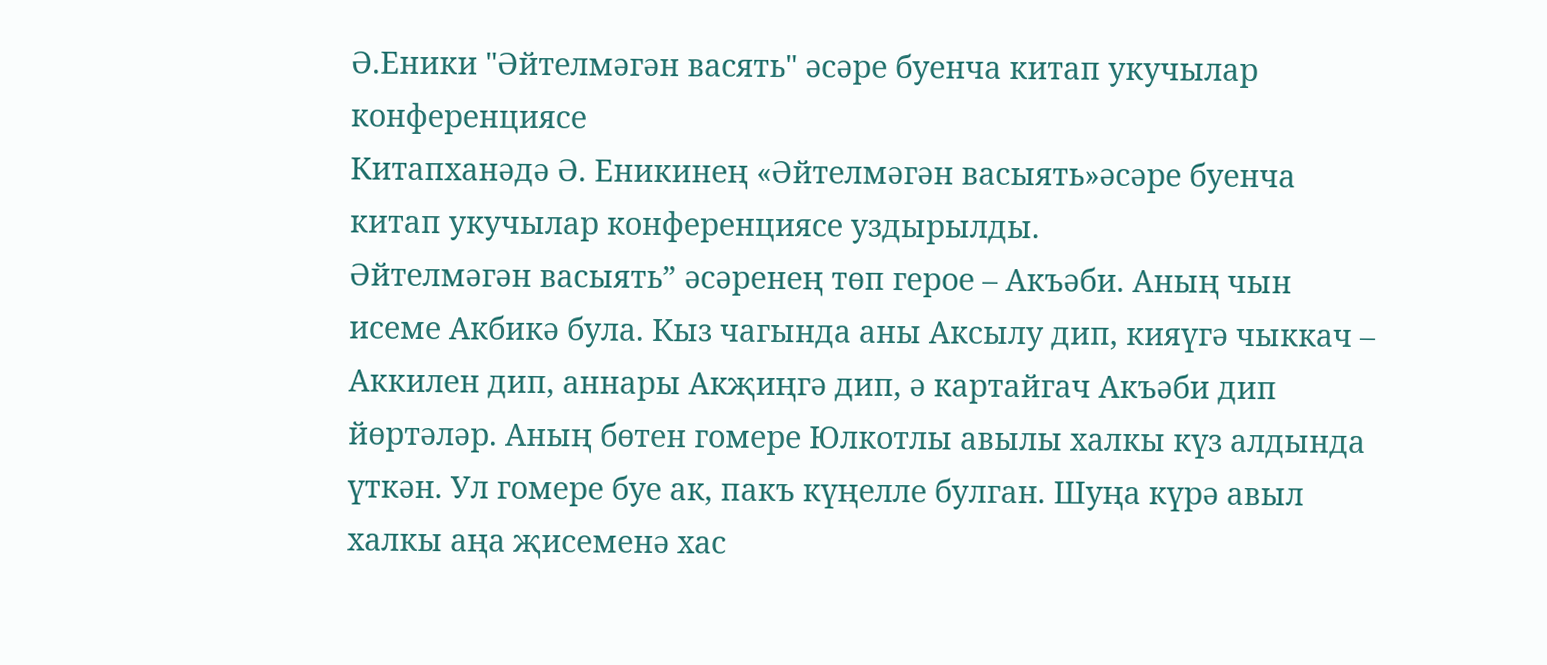Ә.Еники "Әйтелмәгән васять" әсәре буенча китап укучылар конференциясе
Китапханәдә Ә. Еникинең «Әйтелмәгән васыять»әсәре буенча китап укучылар конференциясе уздырылды.
Әйтелмәгән васыять” әсәренең төп герое – Акъәби. Аның чын исеме Акбикә була. Кыз чагында аны Аксылу дип, кияүгә чыккач – Аккилен дип, аннары Акҗиңгә дип, ә картайгач Акъәби дип йөртәләр. Аның бөтен гомере Юлкотлы авылы халкы күз алдында үткән. Ул гомере буе ак, пакъ күңелле булган. Шуңа күрә авыл халкы аңа җисеменә хас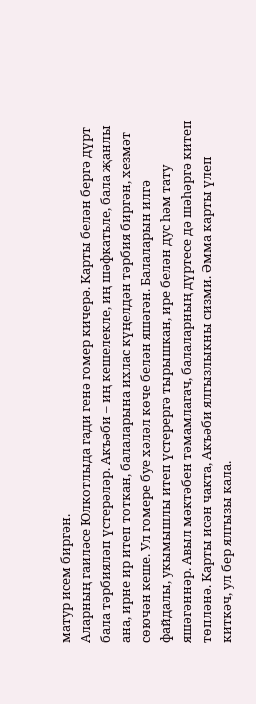матур исем биргән.
Аларның гаиләсе Юлкотлыда гади генә гомер кичерә. Карты белән бергә дүрт бала тәрбияләп үстерәләр. Акъәби – иң кешелекле, иң шәфкатьле, бала җанлы ана, ирне ир итеп тоткан, балаларына ихлас күңелдән тәрбия биргән, хезмәт сөючән кеше. Ул гомере буе хәләл көче белән яшәгән. Балаларын илгә файдалы, укымышлы итеп үстерергә тырышкан, ире белән дус һәм тату яшәгәннәр. Авыл мәктәбен тәмамлагач, балаларның дүртесе дә шәһәргә китеп төпләнә. Карты исән чакта, Акъәби ялгызлыкны сизми. Әмма карты үлеп киткәч, ул бер ялгызы кала.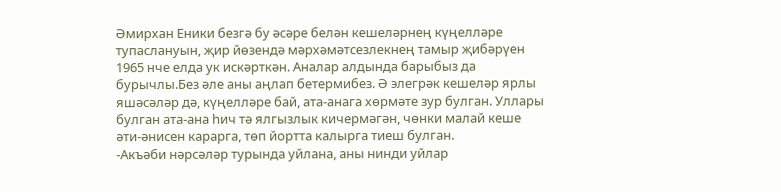Әмирхан Еники безгә бу әсәре белән кешеләрнең күңелләре тупаслануын, җир йөзендә мәрхәмәтсезлекнең тамыр җибәрүен 1965 нче елда ук искәрткән. Аналар алдында барыбыз да бурычлы.Без әле аны аңлап бетермибез. Ә элегрәк кешеләр ярлы яшәсәләр дә, күңелләре бай, ата-анага хөрмәте зур булган. Уллары булган ата-ана һич тә ялгызлык кичермәгән, чөнки малай кеше әти-әнисен карарга, төп йортта калырга тиеш булган.
-Акъәби нәрсәләр турында уйлана, аны нинди уйлар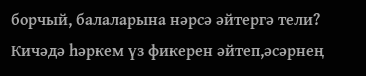борчый, балаларына нәрсә әйтергә тели? Кичәдә һәркем үз фикерен әйтеп,әсәрнең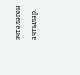эчтәләген ачтылар.